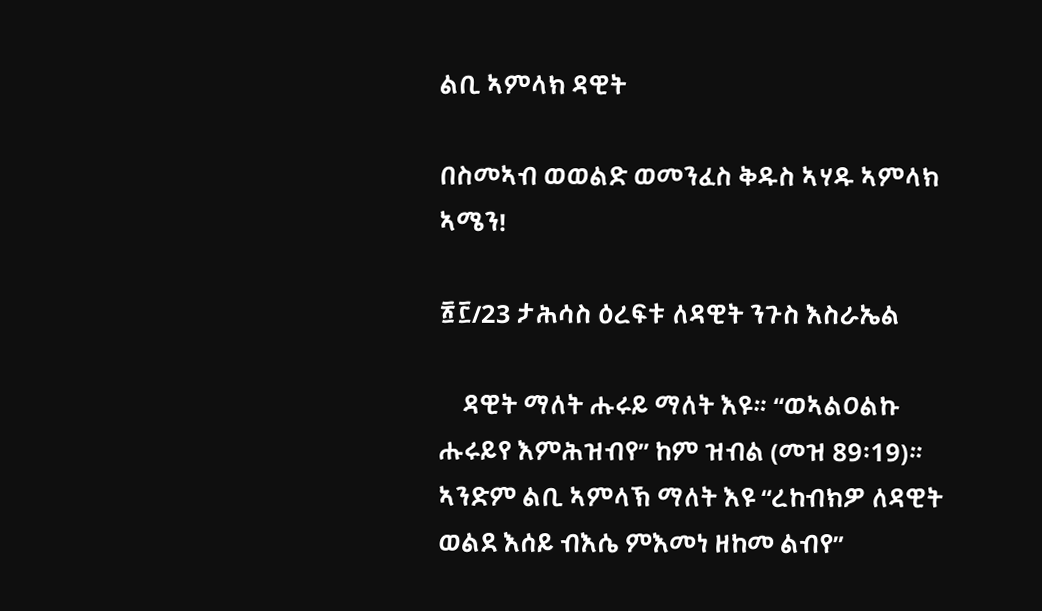ልቢ ኣምላክ ዳዊት

በስመኣብ ወወልድ ወመንፈስ ቅዱስ ኣሃዱ ኣምላክ ኣሜን!

፳፫/23 ታሕሳስ ዕረፍቱ ለዳዊት ንጉስ እስራኤል

    ዳዊት ማለት ሑሩይ ማለት እዩ። “ወኣልዐልኩ ሑሩይየ እምሕዝብየ” ከም ዝብል (መዝ 89፡19)። ኣንድም ልቢ ኣምላኽ ማለት እዩ “ረከብክዎ ለዳዊት ወልደ እሰይ ብእሴ ምእመነ ዘከመ ልብየ”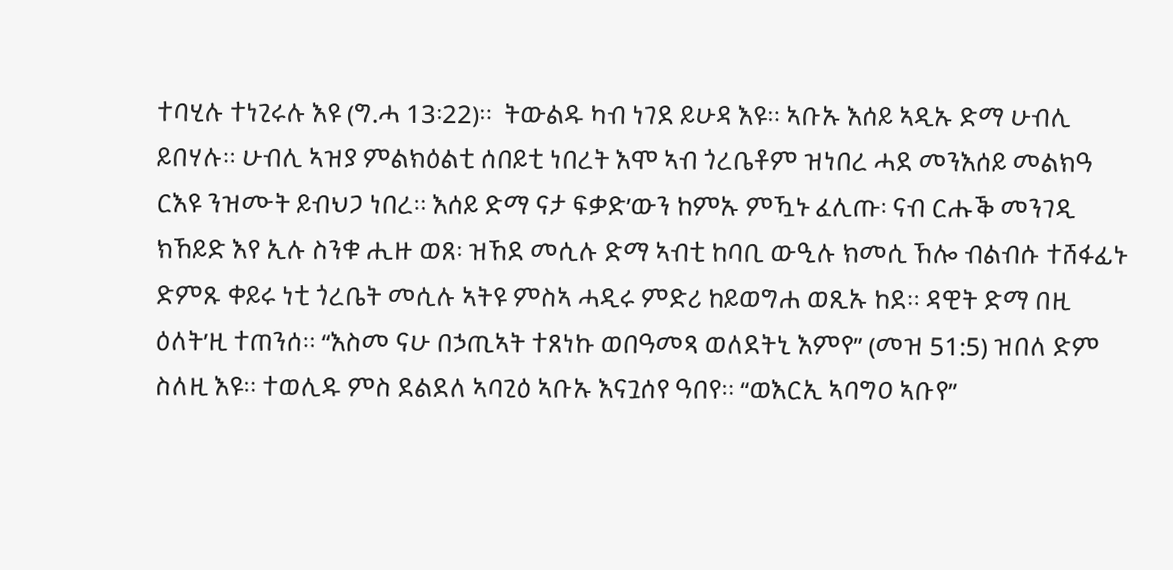ተባሂሉ ተነጊሩሉ እዩ (ግ.ሓ 13፡22)።  ትውልዱ ካብ ነገደ ይሁዳ እዩ። ኣቡኡ እሰይ ኣዲኡ ድማ ሁብሊ ይበሃሉ። ሁብሊ ኣዝያ ምልክዕልቲ ሰበይቲ ነበረት እሞ ኣብ ጎረቤቶም ዝነበረ ሓደ መንእሰይ መልክዓ ርእዩ ንዝሙት ይብህጋ ነበረ። እሰይ ድማ ናታ ፍቃድ’ውን ከምኡ ምዃኑ ፈሊጡ፡ ናብ ርሑቕ መንገዲ ክኸይድ እየ ኢሉ ስንቁ ሒዙ ወጸ፡ ዝኸደ መሲሉ ድማ ኣብቲ ከባቢ ውዒሉ ክመሲ ኸሎ ብልብሱ ተሸፋፊኑ ድምጹ ቀይሩ ነቲ ጎረቤት መሲሉ ኣትዩ ምስኣ ሓዲሩ ምድሪ ከይወግሐ ወጺኡ ከደ። ዳዊት ድማ በዚ ዕለት’ዚ ተጠንሰ። “እስመ ናሁ በኃጢኣት ተጸነኩ ወበዓመጻ ወለደትኒ እምየ” (መዝ 51:5) ዝበለ ድም ስለዚ እዩ። ተወሊዱ ምስ ደልደለ ኣባጊዕ ኣቡኡ እናጓሰየ ዓበየ። “ወእርኢ ኣባግዐ ኣቡየ”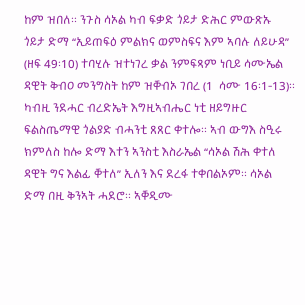ከም ዝበለ። ንጉስ ሳኦል ካብ ፍቃድ ጎይታ ድሕር ምውጽኡ ጎይታ ድማ “ኢይጠፍዕ ምልክና ወምስፍና እም ኣባሉ ለይሁዳ” (ዘፍ 49፡10) ተባሂሉ ዝተነገረ ቃል ንምፍጻም ነቢይ ሳሙኤል  ዳዊት ቅብዐ መንግስት ከም ዝቐብኦ ገበረ (1  ሳሙ 16፡1-13)። ካብዚ ንደሓር ብረድኤት እግዚኣብሔር ነቲ ዘይግዙር ፍልስጤማዊ ጎልያድ ብሓንቲ ጸጸር ቀተሎ። ኣብ ውግእ ስዒሩ ክምለስ ከሎ ድማ እተን ኣንስቲ እስራኤል “ሳኦል ሽሕ ቀተለ ዳዊት ግና እልፊ ቐተለ” ኢለን እና ደረፋ ተቀበልኦም። ሳኦል ድማ በዚ ቅንኣት ሓደሮ። ኣቐዲሙ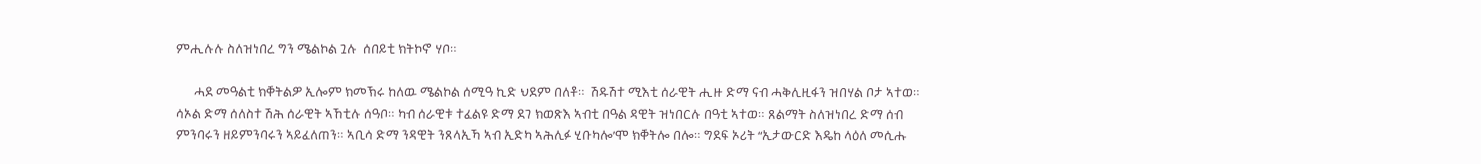ምሒሉሉ ስለዝነበረ ግን ሜልኮል ጓሉ  ሰበይቲ ክትኮኖ ሃቦ።

      ሓደ መዓልቲ ክቐትልዎ ኢሎም ክመኽሩ ከለዉ ሜልኮል ሰሚዓ ኪድ ህደም በለቶ።  ሽዱሽተ ሚእቲ ሰራዊት ሒዙ ድማ ናብ ሓቅሊዚፋን ዝበሃል ቦታ ኣተወ። ሳኦል ድማ ሰለስተ ሽሕ ሰራዊት ኣኸቲሉ ሰዓቦ። ካብ ሰራዊቱ ተፈልዩ ድማ ደገ ክወጽእ ኣብቲ በዓል ዳዊት ዝነበርሉ በዓቲ ኣተወ። ጸልማት ስለዝነበረ ድማ ሰብ ምንባሩን ዘይምንባሩን ኣይፈለጠን። ኣቢሳ ድማ ንዳዊት ንጸላኢኻ ኣብ ኢድካ ኣሕሊፉ ሂቡካሎ’ሞ ክቐትሎ በሎ። ግደፍ ኦሪት “ኢታውርድ እዴከ ላዕለ መሲሑ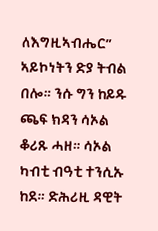ለእግዚኣብሔር” ኣይኮነትን ድያ ትብል በሎ። ንሱ ግን ከይዱ ጫፍ ክዳን ሳኦል ቆሪጹ ሓዘ። ሳኦል ካብቲ ብዓቲ ተንሲኡ ከደ። ድሕሪዚ ዳዊት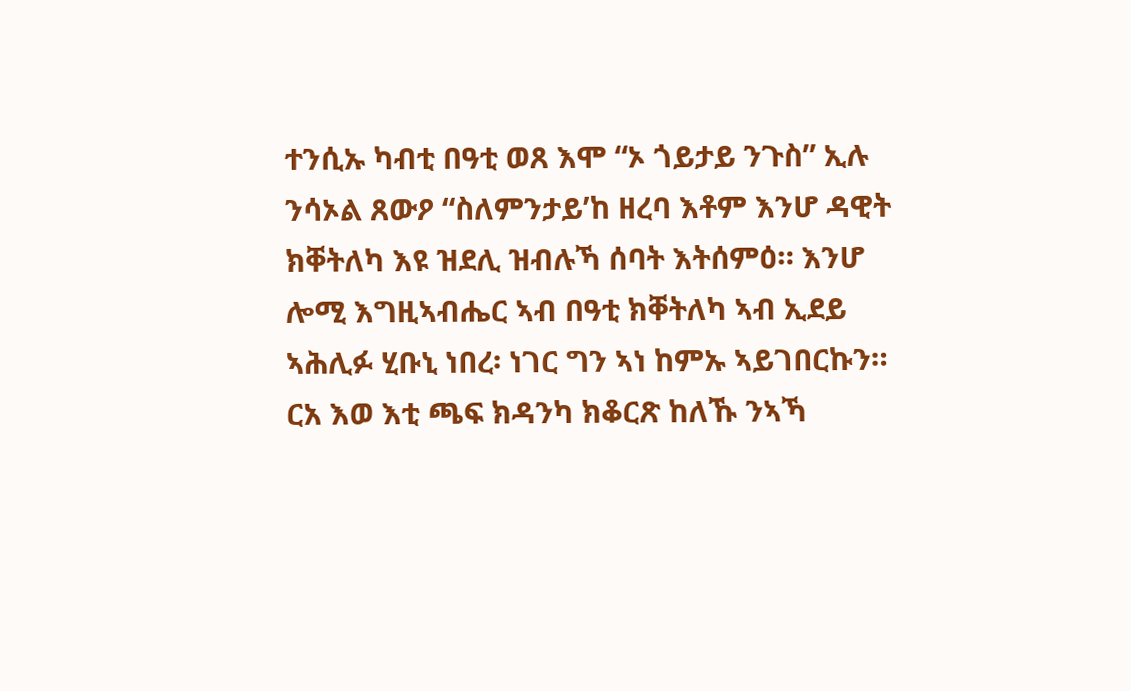ተንሲኡ ካብቲ በዓቲ ወጸ እሞ “ኦ ጎይታይ ንጉስ” ኢሉ ንሳኦል ጸውዖ “ስለምንታይ’ከ ዘረባ እቶም እንሆ ዳዊት ክቐትለካ እዩ ዝደሊ ዝብሉኻ ሰባት እትሰምዕ። እንሆ ሎሚ እግዚኣብሔር ኣብ በዓቲ ክቐትለካ ኣብ ኢደይ ኣሕሊፉ ሂቡኒ ነበረ፡ ነገር ግን ኣነ ከምኡ ኣይገበርኩን። ርአ እወ እቲ ጫፍ ክዳንካ ክቆርጽ ከለኹ ንኣኻ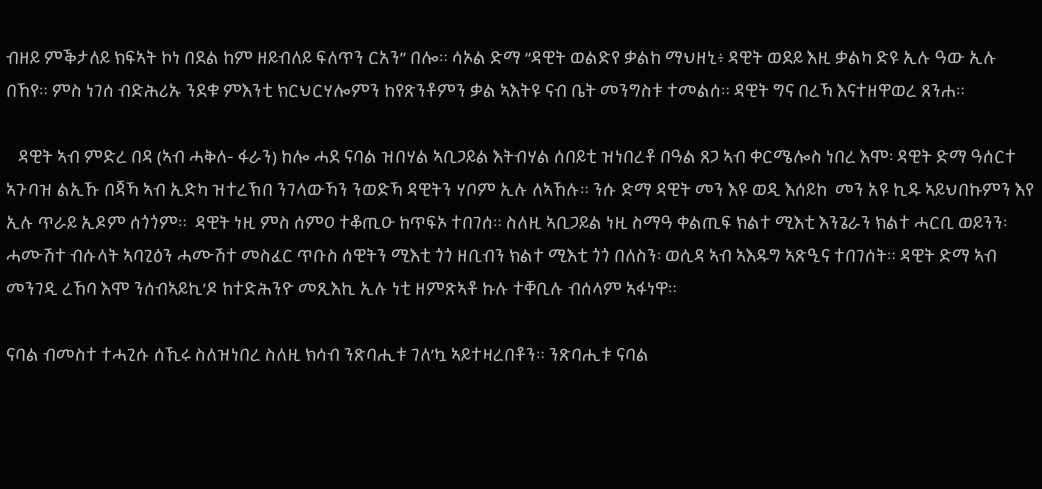ብዘይ ምቕታለይ ክፍኣት ኮነ በደል ከም ዘይብለይ ፍለጥን ርአን” በሎ። ሳኦል ድማ “ዳዊት ወልድየ ቃልከ ማህዘኒ፥ ዳዊት ወደይ እዚ ቃልካ ድዩ ኢሉ ዓው ኢሉ በኸየ። ምስ ነገሰ ብድሕሪኡ ንደቁ ምእንቲ ክርህርሃሎምን ከየጽንቶምን ቃል ኣእትዩ ናብ ቤት መንግስቱ ተመልሰ። ዳዊት ግና በረኻ እናተዘዋወረ ጸንሐ።

   ዳዊት ኣብ ምድረ በዳ (ኣብ ሓቅለ- ፋራን) ከሎ ሓደ ናባል ዝበሃል ኣቢጋይል እትብሃል ሰበይቲ ዝነበረቶ በዓል ጸጋ ኣብ ቀርሜሎስ ነበረ እሞ፡ ዳዊት ድማ ዓሰርተ ኣጉባዝ ልኢኹ በጃኻ ኣብ ኢድካ ዝተረኽበ ንገላውኻን ንወድኻ ዳዊትን ሃቦም ኢሉ ለኣኸሉ። ንሱ ድማ ዳዊት መን እዩ ወዲ እሰይከ  መን አዩ ኪዱ ኣይህበኩምን እየ ኢሉ ጥራይ ኢዶም ሰጎጎም።  ዳዊት ነዚ ምስ ሰምዐ ተቆጢዑ ከጥፍኦ ተበገሰ። ስለዚ ኣቢጋይል ነዚ ስማዓ ቀልጢፍ ክልተ ሚእቲ እንጌራን ክልተ ሓርቢ ወይንን፡ ሓሙሽተ ብሱላት ኣባጊዕን ሓሙሽተ መስፈር ጥቡስ ሰዊትን ሚእቲ ጎጎ ዘቢብን ክልተ ሚእቲ ጎጎ በለስን፡ ወሲዳ ኣብ ኣእዱግ ኣጽዒና ተበገሰት። ዳዊት ድማ ኣብ መንገዲ ረኸባ እሞ ንሰብኣይኪ’ዶ ከተድሕንዮ መጺእኪ ኢሉ ነቲ ዘምጽኣቶ ኩሉ ተቐቢሉ ብሰላም ኣፋነዋ።

ናባል ብመስተ ተሓጊሱ ሰኺሩ ስለዝነበረ ስለዚ ክሳብ ንጽባሒቱ ገለ’ኳ ኣይተዛረበቶን። ንጽባሒቱ ናባል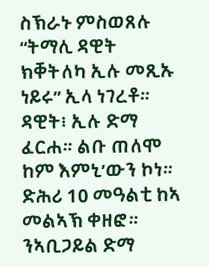ስኽራኑ ምስወጸሉ “ትማሊ ዳዊት ክቐትለካ ኢሉ መጺኡ ነይሩ” ኢላ ነገረቶ። ዳዊት፧ ኢሉ ድማ ፈርሐ። ልቡ ጠለሞ ከም እምኒ’ውን ኮነ። ድሕሪ 10 መዓልቲ ከኣ መልኣኽ ቀዘፎ። ንኣቢጋይል ድማ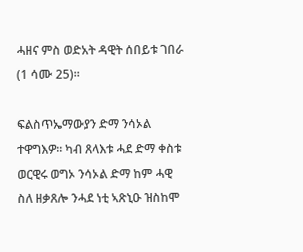ሓዘና ምስ ወድአት ዳዊት ሰበይቱ ገበራ (1 ሳሙ 25)።

ፍልስጥኤማውያን ድማ ንሳኦል ተዋግእዎ። ካብ ጸላእቱ ሓደ ድማ ቀስቱ ወርዊሩ ወግኦ ንሳኦል ድማ ከም ሓዊ ስለ ዘቃጸሎ ንሓደ ነቲ ኣጽኒዑ ዝስከሞ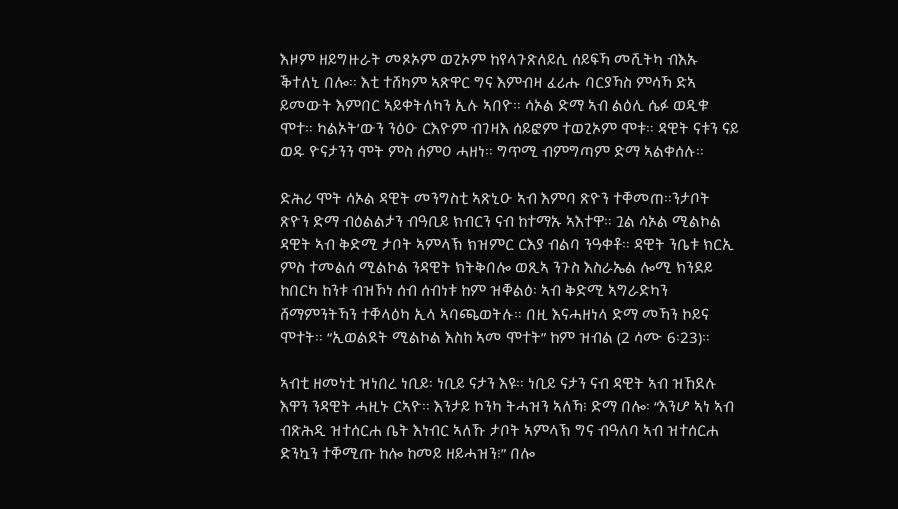እዞም ዘይግዙራት መጾኦም ወጊኦም ከየላጉጽለይሲ ሰይፍኻ መሺትካ ብእኡ ቕተለኒ በሎ። እቲ ተሸካም ኣጽዋር ግና እምብዛ ፈሪሑ ባርያኻስ ምሳኻ ድኣ ይመውት እምበር ኣይቀትለካን ኢሉ ኣበዮ። ሳኦል ድማ ኣብ ልዕሊ ሴፉ ወዲቁ ሞተ። ካልኦት’ውን ንዕዑ ርእዮም ብገዛእ ሰይፎም ተወጊኦም ሞቱ። ዳዊት ናቱን ናይ ወዱ ዮናታንን ሞት ምስ ሰምዐ ሓዘነ። ግጥሚ ብምግጣም ድማ ኣልቀሰሉ።

ድሕሪ ሞት ሳኦል ዳዊት መንግስቲ ኣጽኒዑ ኣብ እምባ ጽዮን ተቐመጠ።ንታቦት ጽዮን ድማ ብዕልልታን ብዓቢይ ክብርን ናብ ከተማኡ ኣእተዋ። ጓል ሳኦል ሚልኮል ዳዊት ኣብ ቅድሚ ታቦት ኣምላኽ ክዝምር ርእያ ብልባ ንዓቀቶ። ዳዊት ንቤቱ ክርኢ ምስ ተመልሰ ሚልኮል ንዳዊት ክትቅበሎ ወጺኣ ንጉስ እስራኤል ሎሚ ክንደይ ከበርካ ከንቱ ብዝኾነ ሰብ ሰብነቱ ከም ዝቐልዕ፡ ኣብ ቅድሚ ኣግራድካን ሸማምንትኻን ተቐላዕካ ኢላ ኣባጫወትሉ። በዚ እናሓዘነላ ድማ መኻን ኮይና ሞተት። “ኢወልደት ሚልኮል እስከ ኣመ ሞተት” ከም ዝብል (2 ሳሙ 6፡23)።

ኣብቲ ዘመነቲ ዝነበረ ነቢይ፡ ነቢይ ናታን እዩ። ነቢይ ናታን ናብ ዳዊት ኣብ ዝኸደሉ እዋን ንዳዊት ሓዚኑ ርኣዮ። እንታይ ኮንካ ትሓዝን ኣለኻ፧ ድማ በሎ፡ “እንሆ ኣነ ኣብ ብጽሕዲ ዝተሰርሐ ቤት እነብር ኣለኹ ታቦት ኣምላኽ ግና ብዓለባ ኣብ ዝተሰርሐ ድንኳን ተቐሚጡ ከሎ ከመይ ዘይሓዝን፧” በሎ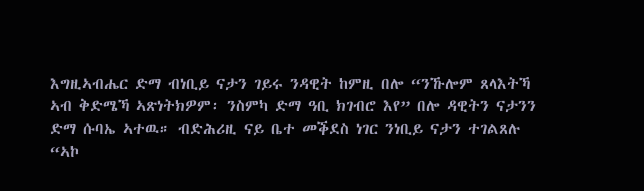እግዚኣብሔር ድማ ብነቢይ ናታን ገይሩ ንዳዊት ከምዚ በሎ “ንኹሎም ጸላእትኻ ኣብ ቅድሜኻ ኣጽነትክዎም፡ ንስምካ ድማ ዓቢ ክገብሮ እየ” በሎ ዳዊትን ናታንን ድማ ሱባኤ ኣተዉ። ብድሕሪዚ ናይ ቤተ መቕደስ ነገር ንነቢይ ናታን ተገልጸሉ “ኣኮ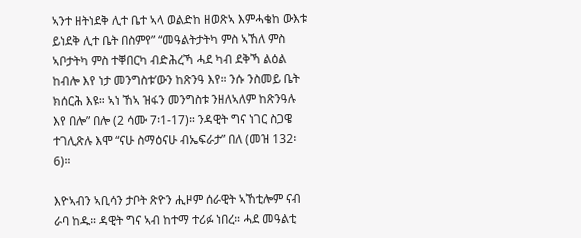ኣንተ ዘትነደቅ ሊተ ቤተ ኣላ ወልድከ ዘወጽኣ እምሓቄከ ውእቱ ይነደቅ ሊተ ቤት በስምየ” “መዓልትታትካ ምስ ኣኸለ ምስ ኣቦታትካ ምስ ተቐበርካ ብድሕረኻ ሓደ ካብ ደቅኻ ልዕል ከብሎ እየ ነታ መንግስቱ’ውን ከጽንዓ እየ። ንሱ ንስመይ ቤት ክሰርሕ እዩ። ኣነ ኸኣ ዝፋን መንግስቱ ንዘለኣለም ከጽንዓሉ እየ በሎ” በሎ (2 ሳሙ 7፡1-17)። ንዳዊት ግና ነገር ስጋዌ ተገሊጽሉ እሞ “ናሁ ስማዕናሁ ብኤፍራታ” በለ (መዝ 132፡6)።

እዮኣብን ኣቢሳን ታቦት ጽዮን ሒዞም ሰራዊት ኣኸቲሎም ናብ ራባ ከዱ። ዳዊት ግና ኣብ ከተማ ተሪፉ ነበረ። ሓደ መዓልቲ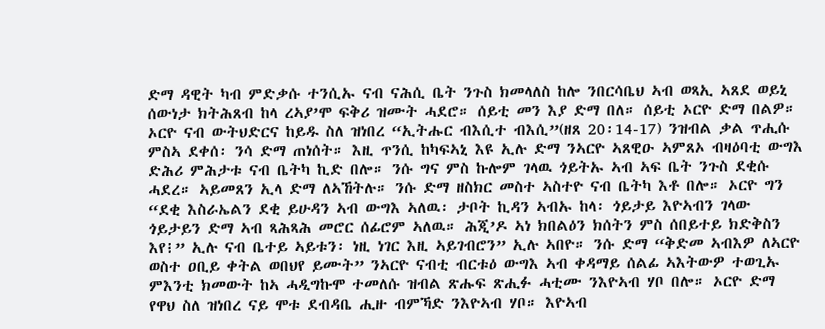ድማ ዳዊት ካብ ምድቃሱ ተንሲኡ ናብ ናሕሲ ቤት ንጉስ ክመላለስ ከሎ ንበርሳቤህ ኣብ ወጻኢ ኣጸደ ወይኒ ሰውነታ ክትሕጸብ ከላ ረኣያ’ሞ ፍቅሪ ዝሙት ሓደሮ። ሰይቲ መን እያ ድማ በለ። ሰይቲ ኦርዮ ድማ በልዎ። ኦርዮ ናብ ውትህድርና ከይዱ ስለ ዝነበረ “ኢትሑር ብእሲተ ብእሲ”(ዘጸ 20፡14-17) ንዝብል ቃል ጥሒሱ ምስኣ ደቀሰ፡ ንሳ ድማ ጠነሰት። እዚ ጥንሲ ከካፍኣኒ እዩ ኢሉ ድማ ንኣርዮ ኣጸዊዑ ኣምጸኦ ብዛዕባቲ ውግእ ድሕሪ ምሕታቱ ናብ ቤትካ ኪድ በሎ። ንሱ ግና ምስ ኩሎም ገላዉ ጎይትኡ ኣብ ኣፍ ቤት ንጉስ ደቂሱ ሓደረ። ኣይመጸን ኢላ ድማ ለኣኸትሉ። ንሱ ድማ ዘስክር መስተ ኣስተዮ ናብ ቤትካ እቶ በሎ። ኦርዮ ግን “ደቂ እስራኤልን ደቂ ይሁዳን ኣብ ውግእ ኣለዉ፡ ታቦት ኪዳን ኣብኡ ከላ፡ ጎይታይ እዮኣብን ገላው ጎይታይን ድማ ኣብ ጻሕጻሕ መሮር ሰፊሮም ኣለዉ። ሕጂ’ዶ ኣነ ክበልዕን ክሰትን ምስ ሰበይተይ ክድቅስን እየ፧” ኢሉ ናብ ቤተይ ኣይቱን፡ ነዚ ነገር እዚ ኣይገብሮን” ኢሉ ኣበዮ። ንሱ ድማ “ቅድመ ኣብእዎ ለኣርዮ ወስተ ዐቢይ ቀትል ወበህየ ይሙት” ንኣርዮ ናብቲ ብርቱዕ ውግእ ኣብ ቀዳማይ ሰልፊ ኣእትውዎ ተወጊኡ ምእንቲ ክመውት ከኣ ሓዲግኩሞ ተመለሱ ዝብል ጽሑፍ ጽሒፉ ሓቲሙ ንእዮኣብ ሃቦ በሎ። ኦርዮ ድማ የዋህ ስለ ዝነበረ ናይ ሞቱ ደብዳቤ ሒዙ ብምኻድ ንእዮኣብ ሃቦ። እዮኣብ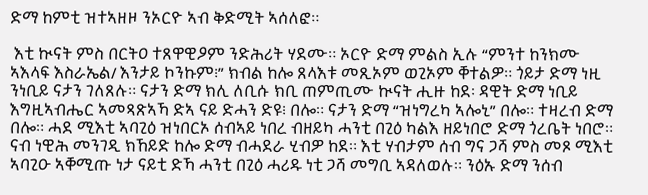ድማ ከምቲ ዝተኣዘዞ ንኦርዮ ኣብ ቅድሚት ኣሰለፎ።

 እቲ ኲናት ምስ በርትዐ ተጸዋዊዖም ንድሕሪት ሃደሙ። ኦርዮ ድማ ምልስ ኢሉ “ምንተ ከንክሙ ኣእላፍ እስራኤል/ እንታይ ኮንኩም፧” ክብል ከሎ ጸላእቱ መጺኦም ወጊኦም ቐተልዎ። ጎይታ ድማ ነዚ ንነቢይ ናታን ገለጸሉ። ናታን ድማ ክሊ ለቢሱ ክቢ ጠምጢሙ ኲናት ሒዙ ከደ፡ ዳዊት ድማ ነቢይ እግዚኣብሔር ኣመጻጽኣኻ ድኣ ናይ ድሓን ድዩ፧ በሎ። ናታን ድማ “ዝነግረካ ኣሎኒ” በሎ። ተዛረብ ድማ በሎ። ሓደ ሚእቲ ኣባጊዕ ዝነበርኦ ሰብኣይ ነበረ ብዘይካ ሓንቲ በጊዕ ካልእ ዘይነበሮ ድማ ጎረቤት ነበሮ። ናብ ነዊሕ መንገዲ ክኸይድ ከሎ ድማ ብሓደራ ሂብዎ ከደ። እቲ ሃብታም ሰብ ግና ጋሻ ምስ መጾ ሚእቲ ኣባጊዑ ኣቐሚጡ ነታ ናይቲ ድኻ ሓንቲ በጊዕ ሓሪዱ ነቲ ጋሻ መግቢ ኣዳለወሉ። ንዕኡ ድማ ንሰብ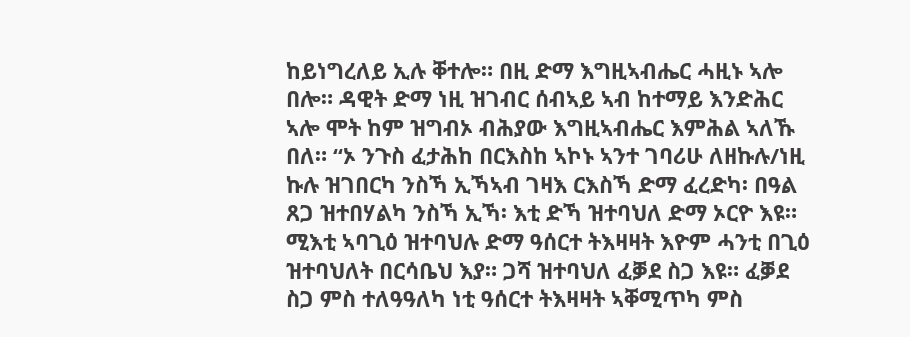ከይነግረለይ ኢሉ ቐተሎ። በዚ ድማ እግዚኣብሔር ሓዚኑ ኣሎ በሎ። ዳዊት ድማ ነዚ ዝገብር ሰብኣይ ኣብ ከተማይ እንድሕር ኣሎ ሞት ከም ዝግብኦ ብሕያው እግዚኣብሔር እምሕል ኣለኹ በለ። “ኦ ንጉስ ፈታሕከ በርእስከ ኣኮኑ ኣንተ ገባሪሁ ለዘኩሉ/ነዚ ኩሉ ዝገበርካ ንስኻ ኢኻኣብ ገዛእ ርእስኻ ድማ ፈረድካ፡ በዓል ጸጋ ዝተበሃልካ ንስኻ ኢኻ፡ እቲ ድኻ ዝተባህለ ድማ ኦርዮ እዩ። ሚእቲ ኣባጊዕ ዝተባህሉ ድማ ዓሰርተ ትእዛዛት እዮም ሓንቲ በጊዕ ዝተባህለት በርሳቤህ እያ። ጋሻ ዝተባህለ ፈቓደ ስጋ እዩ። ፈቓደ ስጋ ምስ ተለዓዓለካ ነቲ ዓሰርተ ትእዛዛት ኣቐሚጥካ ምስ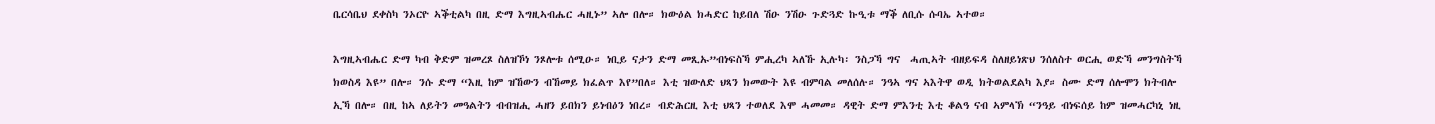ቤርሳቤህ ደቀስካ ንኦርዮ ኣቕቲልካ በዚ ድማ እግዚኣብሔር ሓዚኑ” ኣሎ በሎ። ክውዕል ክሓድር ከይበለ ሽዑ ንሽዑ ጉድጓድ ኩዒቱ ማቕ ለቢሱ ሱባኤ ኣተወ።

እግዚኣብሔር ድማ ካብ ቅድም ዝመረጾ ስለዝኾነ ንጾሎቱ ሰሚዑ። ነቢይ ናታን ድማ መጺኡ”ብነፍስኻ ምሒረካ ኣለኹ ኢሉካ፡ ንስጋኻ ግና  ሓጢኣት ብዘይፍዳ ስለዘይነጽህ ንሰለስተ ወርሒ ወድኻ መንግስትኻ ክወስዳ እዩ” በሎ። ንሱ ድማ “እዚ ከም ዝኸውን ብኸመይ ክፈልጥ እየ”በለ። እቲ ዝውለድ ህጻን ክመውት እዩ ብምባል መለሰሉ። ንዓኣ ግና ኣእትዋ ወዲ ክትወልደልካ እያ። ስሙ ድማ ሰሎሞን ክትብሎ ኢኻ በሎ። በዚ ከኣ ለይትን መዓልትን ብብዝሒ ሓዘን ይበክን ይነብዕን ነበረ። ብድሕርዚ እቲ ህጻን ተወለደ እሞ ሓመመ። ዳዊት ድማ ምእንቲ እቲ ቆልዓ ናብ ኣምላኽ “ንዓይ ብነፍሰይ ከም ዝመሓርካኒ ነዚ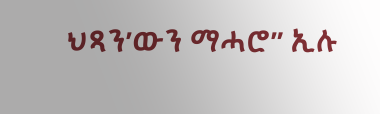ህጻን’ውን ማሓሮ” ኢሉ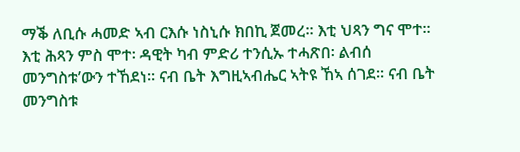ማቕ ለቢሱ ሓመድ ኣብ ርእሱ ነስኒሱ ክበኪ ጀመረ። እቲ ህጻን ግና ሞተ። እቲ ሕጻን ምስ ሞተ፡ ዳዊት ካብ ምድሪ ተንሲኡ ተሓጽበ፡ ልብሰ መንግስቱ’ውን ተኸደነ። ናብ ቤት እግዚኣብሔር ኣትዩ ኸኣ ሰገደ። ናብ ቤት መንግስቱ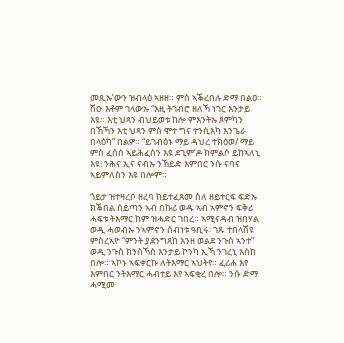መጺኡ’ውን ዝብላዕ ኣዘዘ። ምስ ኣቕረበሉ ድማ በልዐ። ሽዑ እቶም ገላውኡ “እዚ ትገብሮ ዘለኻ ነገር እንታይ እዩ። እቲ ህጻን ብህይወቱ ከሎ ምእንትኡ ጾምካን በኸኻን እቲ ህጻን ምስ ሞተ ግና ተንሲእካ እንጌራ በላዕካ” በልዎ። “ይገብዕኑ ማይ ዳህረ ተክዕወ/ ማይ ምስ ፈሰሰ ኣይሕፈስን እዩ ደጊም’ዶ ክምልሶ ይከኣለኒ እዩ፧ ንሕና ኢና ናብኡ ንኸይድ እምበር ንሱ ናባና ኣይምለስን እዩ በሎም።

ጎይታ ዝተዛረቦ ዘረባ ከይተፈጸመ ስለ ዘይተርፍ ፍድኡ ክቕበል ሰይጣን ኣብ በኩሪ ወዱ ኣብ ኣምኖን ፍቅሪ ሓፍቱ ትእማር ከም ዝሓድር ገበረ። ኣሚናዳብ ዝበሃል ወዲ ሓወብኡ ንኣምኖን ሰብነቱ ዓቢሩ፡ ገጹ ተበላሽዩ ምስረኣዮ “ምንት ያደንግጸከ እንዘ ወልደ ንጉስ ኣንተ” ወዲ ንጉስ ክንስኻስ እንታይ ኮንካ ኢኻ ንገረኒ እስከ በሎ። ኣኮኑ ኣፍቀርኩ ለትእማር ኣህትየ። ፈሪሐ እየ እምበር ንትእማር ሓብተይ እየ ኣፍቂረ በሎ። ንሱ ድማ ሓሚመ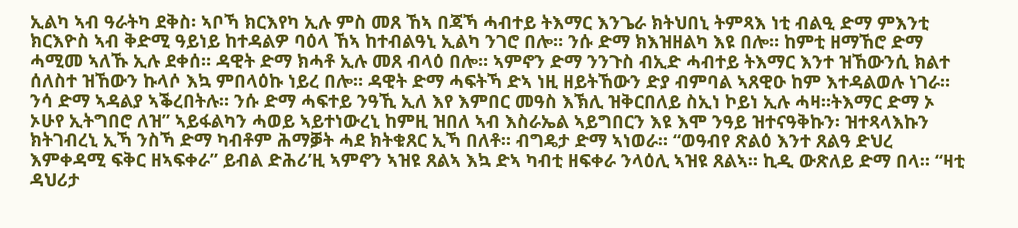ኢልካ ኣብ ዓራትካ ደቅስ፡ ኣቦኻ ክርእየካ ኢሉ ምስ መጸ ኸኣ በጃኻ ሓብተይ ትእማር እንጌራ ክትህበኒ ትምጻእ ነቲ ብልዒ ድማ ምእንቲ ክርእዮስ ኣብ ቅድሚ ዓይነይ ከተዳልዎ ባዕላ ኸኣ ከተብልዓኒ ኢልካ ንገሮ በሎ። ንሱ ድማ ክእዝዘልካ እዩ በሎ። ከምቲ ዘማኸሮ ድማ ሓሚመ ኣለኹ ኢሉ ደቀሰ። ዳዊት ድማ ክሓቶ ኢሉ መጸ ብላዕ በሎ። ኣምኖን ድማ ንንጉስ ብኢድ ሓብተይ ትእማር እንተ ዝኸውንሲ ክልተ ሰለስተ ዝኸውን ኩላሶ እኳ ምበላዕኩ ነይረ በሎ። ዳዊት ድማ ሓፍትኻ ድኣ ነዚ ዘይትኸውን ድያ ብምባል ኣጸዊዑ ከም እተዳልወሉ ነገራ። ንሳ ድማ ኣዳልያ ኣቕረበትሉ። ንሱ ድማ ሓፍተይ ንዓኺ ኢለ እየ እምበር መዓስ እኽሊ ዝቅርበለይ ስኢነ ኮይነ ኢሉ ሓዛ።ትእማር ድማ ኦ ኦሁየ ኢትግበሮ ለዝ” ኣይፋልካን ሓወይ ኣይተነውረኒ ከምዚ ዝበለ ኣብ እስራኤል ኣይግበርን እዩ እሞ ንዓይ ዝተናዓቅኩን፡ ዝተጻላእኩን ክትገብረኒ ኢኻ ንስኻ ድማ ካብቶም ሕማቓት ሓደ ክትቁጸር ኢኻ በለቶ። ብግዴታ ድማ ኣነወራ። “ወዓብየ ጽልዕ እንተ ጸልዓ ድህረ እምቀዳሚ ፍቅር ዘኣፍቀራ” ይብል ድሕሪ’ዚ ኣምኖን ኣዝዩ ጸልኣ እኳ ድኣ ካብቲ ዘፍቀራ ንላዕሊ ኣዝዩ ጸልኣ። ኪዲ ውጽለይ ድማ በላ። “ዛቲ ዳህሪታ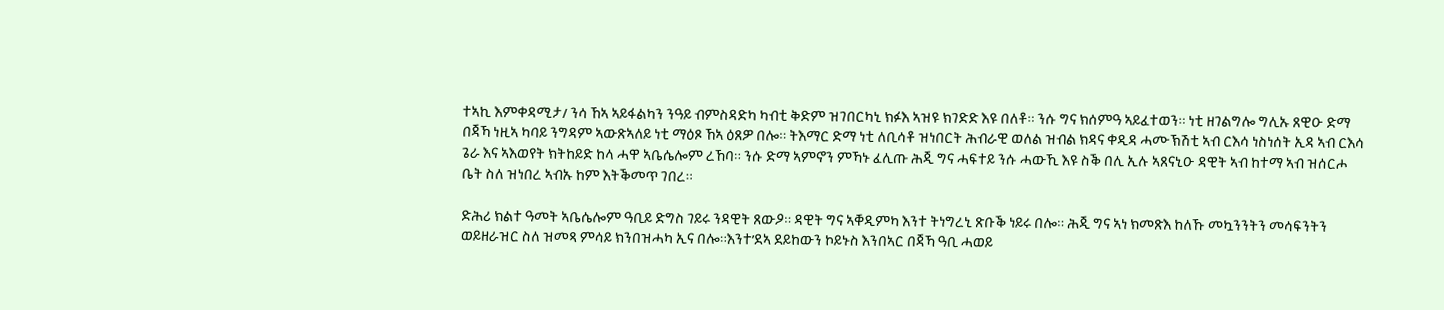ተኣኪ እምቀዳሚታ/ ንሳ ኸኣ ኣይፋልካን ንዓይ ብምስዳድካ ካብቲ ቅድም ዝገበርካኒ ክፉእ ኣዝዩ ክገድድ እዩ በለቶ። ንሱ ግና ክሰምዓ ኣይፈተወን። ነቲ ዘገልግሎ ግሊኡ ጸዊዑ ድማ በጃኻ ነዚኣ ካባይ ንግዳም ኣውጽኣለይ ነቲ ማዕጾ ኸኣ ዕጸዎ በሎ። ትእማር ድማ ነቲ ለቢሳቶ ዝነበርት ሕብራዊ ወለል ዝብል ክዳና ቀዲዳ ሓሙኽሽቲ ኣብ ርእሳ ነስነሰት ኢዳ ኣብ ርእሳ ጌራ እና ኣእወየት ክትከይድ ከላ ሓዋ ኣቤሴሎም ረኸባ። ንሱ ድማ ኣምኖን ምኻኑ ፈሊጡ ሕጂ ግና ሓፍተይ ንሱ ሓውኺ እዩ ስቕ በሊ ኢሉ ኣጸናኒዑ ዳዊት ኣብ ከተማ ኣብ ዝሰርሖ ቤት ስለ ዝነበረ ኣብኡ ከም እትቕመጥ ገበረ።

ድሕሪ ክልተ ዓመት ኣቤሴሎም ዓቢይ ድግስ ገይሩ ንዳዊት ጸውዖ። ዳዊት ግና ኣቐዲምካ እንተ ትነግረኒ ጽቡቕ ነይሩ በሎ። ሕጂ ግና ኣነ ክመጽእ ከለኹ መኳንንትን መሳፍንትን ወይዘራዝር ስለ ዝመጻ ምሳይ ክንበዝሓካ ኢና በሎ።እንተ’ደኣ ደይከውን ኮይኑስ እንበኣር በጃኻ ዓቢ ሓወይ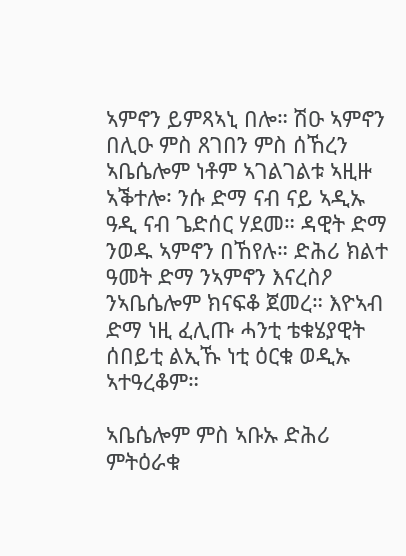ኣምኖን ይምጻኣኒ በሎ። ሽዑ ኣምኖን በሊዑ ምስ ጸገበን ምስ ሰኸረን ኣቤሴሎም ነቶም ኣገልገልቱ ኣዚዙ ኣቕተሎ፡ ንሱ ድማ ናብ ናይ ኣዲኡ ዓዲ ናብ ጌድሰር ሃደመ። ዳዊት ድማ ንወዱ ኣምኖን በኸየሉ። ድሕሪ ክልተ ዓመት ድማ ንኣምኖን እናረስዖ ንኣቤሴሎም ክናፍቆ ጀመረ። እዮኣብ ድማ ነዚ ፈሊጡ ሓንቲ ቴቁሄያዊት ሰበይቲ ልኢኹ ነቲ ዕርቁ ወዲኡ ኣተዓረቆም።

ኣቤሴሎም ምስ ኣቡኡ ድሕሪ ምትዕራቁ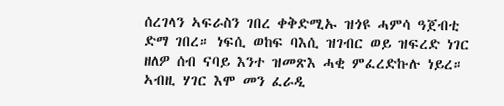ሰረገላን ኣፍራስን ገበረ ቀቅድሚኡ ዝጎዩ ሓምሳ ዓጀብቲ ድማ ገበረ። ነፍሲ ወከፍ ባእሲ ዝገብር ወይ ዝፍረድ ነገር ዘለዎ ሰብ ናባይ እንተ ዝመጽእ ሓቂ ምፈረድኩሉ ነይረ። ኣብዚ ሃገር እሞ መን ፈራዲ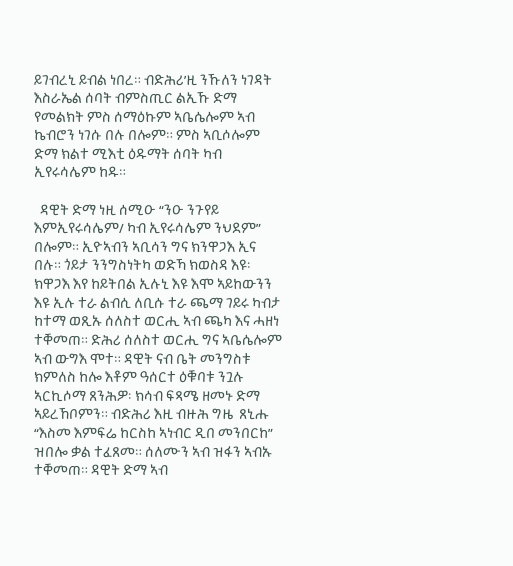ይገብረኒ ይብል ነበረ። ብድሕሪ’ዚ ንኹለን ነገዳት እስራኤል ሰባት ብምስጢር ልኢኹ ድማ የመልክት ምስ ሰማዕኩም ኣቤሴሎም ኣብ ኬብሮን ነገሱ በሉ በሎም። ምስ ኣቢሶሎም ድማ ክልተ ሚእቲ ዕዱማት ሰባት ካብ ኢየሩሳሌም ከዱ።

  ዳዊት ድማ ነዚ ሰሚዑ “ንዑ ንጉየይ እምኢየሩሳሌም/ ካብ ኢየሩሳሌም ንህደም” በሎም። ኢዮኣብን ኣቢሳን ግና ክንዋጋእ ኢና በሉ። ጎይታ ንንግስነትካ ወድኻ ክወስዳ እዩ፡ ክዋጋእ እየ ከይትበል ኢሉኒ እዩ እሞ ኣይከውንን እዩ ኢሉ ተራ ልብሲ ለቢሱ ተራ ጫማ ገይሩ ካብታ ከተማ ወጺኡ ሰለስተ ወርሒ ኣብ ጫካ እና ሓዘነ ተቐመጠ። ድሕሪ ሰለስተ ወርሒ ግና ኣቤሴሎም ኣብ ውግእ ሞተ። ዳዊት ናብ ቤት መንግስቱ ክምለስ ከሎ እቶም ዓሰርተ ዕቑባቱ ንጓሉ ኣርኪሶማ ጸንሕዎ፡ ክሳብ ፍጻሜ ዘመኑ ድማ ኣይረኸቦምን። ብድሕሪ እዚ ብዙሕ ግዜ  ጸኒሑ “እስመ እምፍሬ ከርስከ ኣነብር ዲበ መንበርከ” ዝበሎ ቃል ተፈጸመ። ሰለሙን ኣብ ዝፋን ኣብኡ ተቐመጠ። ዳዊት ድማ ኣብ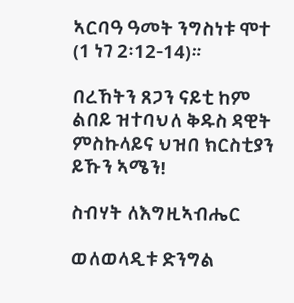ኣርባዓ ዓመት ንግስነቱ ሞተ (1 ነገ 2፡12-14)።

በረኸትን ጸጋን ናይቲ ከም ልበይ ዝተባህለ ቅዱስ ዳዊት ምስኩላይና ህዝበ ክርስቲያን ይኹን ኣሜን!

ስብሃት ለእግዚኣብሔር

ወለወላዲቱ ድንግል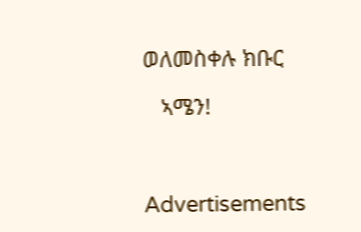ወለመስቀሉ ክቡር

   ኣሜን!



Advertisements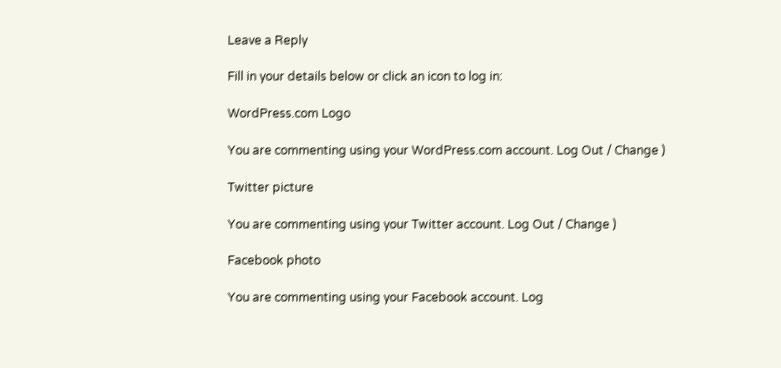Leave a Reply

Fill in your details below or click an icon to log in:

WordPress.com Logo

You are commenting using your WordPress.com account. Log Out / Change )

Twitter picture

You are commenting using your Twitter account. Log Out / Change )

Facebook photo

You are commenting using your Facebook account. Log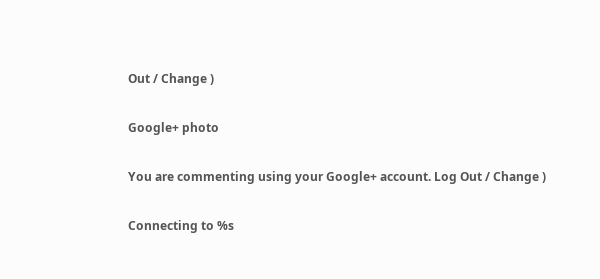Out / Change )

Google+ photo

You are commenting using your Google+ account. Log Out / Change )

Connecting to %s